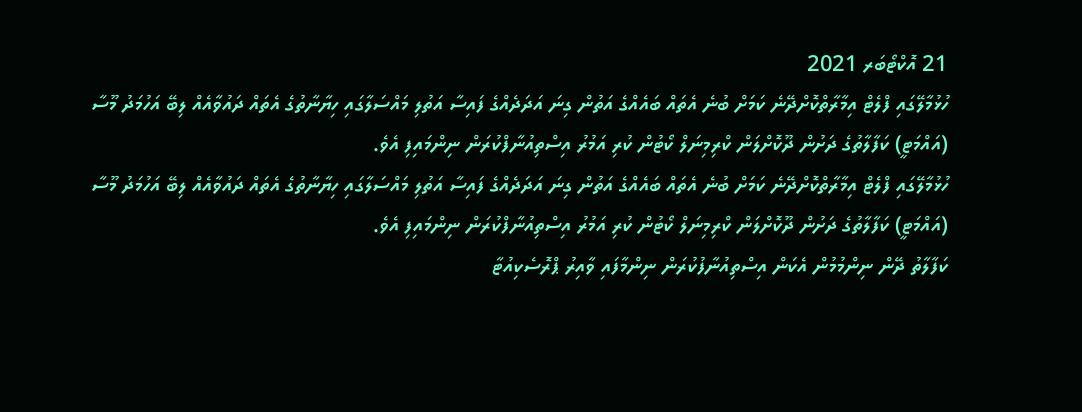21 އޮކްޓޯބަރ 2021
ހުޅުމާލޭގައި ފްލެޓް އިމާރާތްކޮށްދޭނެ ކަމަށް ބުނެ އެތައް ބައެއްގެ އަތުން ގިނަ އަދަދެއްގެ ފައިސާ އަތުލި މައްސަލާގައި ހިޔާނާތުގެ އެތައް ދައުވާއެއް ލިބޭ އަހުމަދު މޫސާ (އައްމަޓީ) ކަފާލާތުގެ ދަށުން ދޫކޮށްލަން ކްރިމިނަލް ކޯޓުން ކުރި އަމުރު އިސްތިއުނާފްކުރަން ނިންމައިފި އެވެ.
ހުޅުމާލޭގައި ފްލެޓް އިމާރާތްކޮށްދޭނެ ކަމަށް ބުނެ އެތައް ބައެއްގެ އަތުން ގިނަ އަދަދެއްގެ ފައިސާ އަތުލި މައްސަލާގައި ހިޔާނާތުގެ އެތައް ދައުވާއެއް ލިބޭ އަހުމަދު މޫސާ (އައްމަޓީ) ކަފާލާތުގެ ދަށުން ދޫކޮށްލަން ކްރިމިނަލް ކޯޓުން ކުރި އަމުރު އިސްތިއުނާފްކުރަން ނިންމައިފި އެވެ.
ކަފާލާތު ދޭން ނިންމުމުން އެކަން އިސްތިއުނާފުކުރަން ނިންމާފައި ވާއިރު ޕްރޮސެކިއުޓާ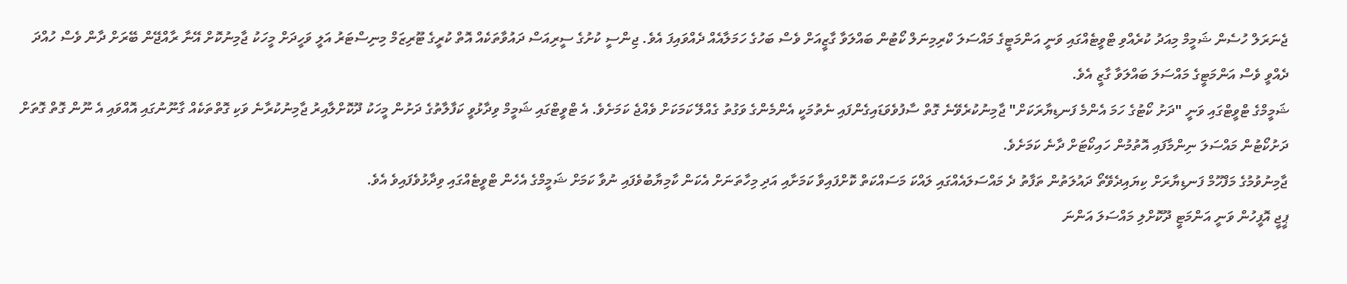ޖެނަރަލް ހުސެން ޝަމީމް މިއަދު ކުރެއްވި ޓްވީޓެއްގައި ވަނީ އަންމަޓީގެ މައްސަލަ ކްރިމިނަލް ކޯޓުން ބައްލަވާ ގާޒީއަށް ވެސް ބަހުގެ ހަމަލާއެއް ދެއްވައިފަ އެވެ. ޖިންސީ ކުށުގެ ސީރިއަސް ދައުވާތަކެއް އޮތް ކުރީގެ ޓޫރިޒަމް މިނިސްޓަރު އަލީ ވަހީދަށް މީހަކު ޖާމިނުކޮށް އޭނާ ރާއްޖޭން ބޭރަށް ދާން ވެސް ހުއްދަ ދެއްވީ ވެސް އަންމަޓީގެ މައްސަލަ ބައްލަވާ ގާޒީ އެވެ.
ޝަމީމްގެ ޓްވީޓްގައި ވަނީ "ދަށު ކޯޓުގެ ހަމަ އެންމެ ފަނޑިޔާރަކަށް" ޖާމިނުކުރެވޭނެ ގޮތް ސާފުވެވަޑައިގެންފައި ނެތުމަކީ އެންމެންގެ ވަގުތު ގެއްލޭ ކަމަކަށް ވެއްޖެ ކަމަށެވެ. އެ ޓްވީޓްގައި ޝަމީމް ވިދާޅުވީ ކަފާލާތުގެ ދަށުން މީހަކު ދޫކޮށްލާއިރު ޖާމިނުކުރާނެ ވަކި ގޮތްތަކެއް ގާނޫނުގައި އޮއްވައި އެ ނޫން ގޮތް ގޮތަށް ދަށުކޯޓުން މައްސަލަ ނިންމާފައި އޮތުމުން ހައިކޯޓަށް ދާނެ ކަމަށެވެ.
ޖާމިނުވުމުގެ މަފްހޫމް ފަނޑިޔާރަށް ކިޔައިދެވޭތޯ ދައުލަތުން ތަފާތު ދެ މައްސަލައެއްގައި ލައްކަ މަސައްކަތް ކޮށްފައިވާ ކަމަށާއި އަދި މިހާތަނަށް އެކަން ކާމިޔާބުވެފައި ނުވާ ކަމަށް ޝަމީމްގެ އެހެން ޓްވީޓެއްގައި ވިދާޅުވެފައިވެ އެވެ.
ޕީޖީ އޮފީހުން ވަނީ އަންމަޓީ ދޫކޮށްލި މައްސަލަ އަންނަ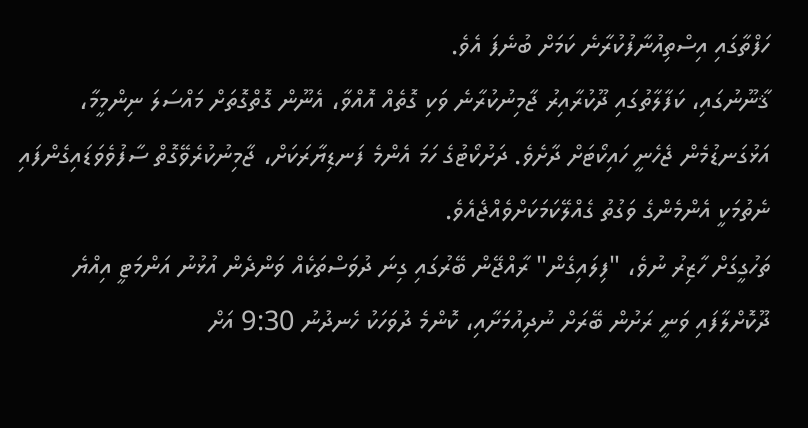ހަފްތާގައި އިސްތިއުނާފުކުރާނެ ކަމަށް ބުނެފަ އެވެ.
ޤާނޫނުގައި، ކަފާލާތުގައި ދޫކުރާއިރު ޖާމިނުކުރާނެ ވަކި ގޮތެއް އޮއްވާ، އެނޫން ގޮތްގޮތަށް މައްސަލަ ނިންމީމާ، އަޅުގަނޑުމެން ޖެހެނީ ހައިކޯޓަށް ދާށެވެ. ދަށުކޯޓުގެ ހަމަ އެންމެ ފަނޑިޔާރަކަށް، ޖާމިނުކުރެވޭގޮތް ސާފުވެވަޑައިގެންފައި ނެތުމަކީ އެންމެންގެ ވަގުތު ގެއްލޭކަމަކަށްވެއްޖެއެވެ.
ތަހުގީގަށް ހާޒިރު ނުވެ، "ފިލައިގެން" ރާއްޖޭން ބޭރުގައި ގިނަ ދުވަސްތަކެއް ވަންދެން އުޅުނު އަންމަޓީ އިއްޔެ ދޫކޮށްލާފައި ވަނީ ރަށުން ބޭރަށް ނުދިއުމަށާއި، ކޮންމެ ދުވަހަކު ހެނދުނު 9:30 އަށް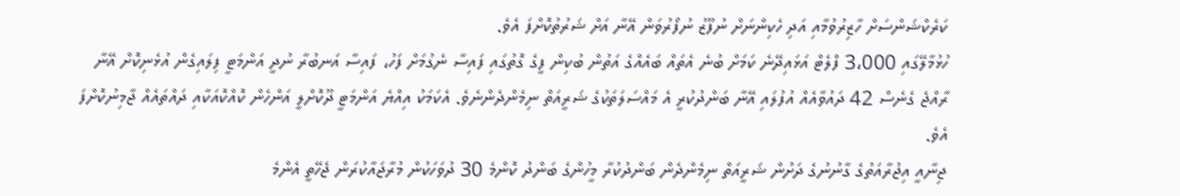ކަރެކްޝަންސަށް ހާޒިރުވުމާއި އަދި ހެކިންނަށް ނުފޫޒު ނުފޯރުވަން އޭނާ އަށް ޝަރުތުކޮށްފަ އެވެ.
ހުޅުމާލޭގައި 3،000 ފްލެޓް އަޅައިދޭނެ ކަމަށް ބުނެ އެތައް ބައެއްގެ އަތުން ބުކިން ފީގެ ގޮތުގައި ފައިސާ ނެގުމަށް ފަހު، ފައިސާ އަނބުރާ ނުދީ އަންމަޓީ ފިލައިގެން އުޅެނިކޮށް އޭނާ ރާއްޖެ ގެނެސް 42 ދައުވާއެއް އުފުލައި އޭނާ ބަންދުކުރީ އެ މައްސަލަތަކުގެ ޝަރީއަތް ނިމެންދެންނެވެ. އެކަމަކު އިއްޔެ އަންމަޓީ ދޫކޮށްލީ އަންހެން ކޮއްކޮއަކާއި ދައްތައެއް ޖާމިނުކޮށްފަ އެވެ.
ޖިނާއީ އިޖުރާއަތުގެ ގާނުނުގެ ދަށުން ޝަރީއަތް ނިމެންދެން ބަންދުކުރާ މީހުންގެ ބަންދު ކޮންމެ 30 ދުވަހަކުން މުރާޖައާކުރަން ޖެހޭތީ އެންމެ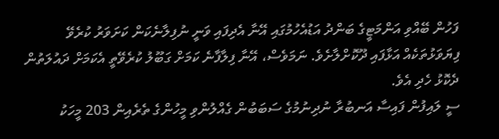ފަހުން ބޭއްވި އަންމަޓީގެ ބަންދު އަޑުއެހުމުގައި އޭނާ އެދިފައި ވަނީ ނުފިލާނެކަން ކަށަވަރު ކުރެވޭ ފިޔަވަޅުތަކެއް އަޅާފައި ދޫކޮށްލާށެވެ. ނަމަވެސް، އޭނާ ފިލާފާނެ ކަމަށް ގަބޫލު ކުރެވޭތީ އެކަމަށް ދައުލަތުން ދެކޮޅު ހެދި އެވެ.
ސީ ލައިފުން ފައިސާ އަނބުރާ ނުދިނުމުގެ ސަބަބުން ގެއްލުންވި މީހުންގެ ތެރެއިން 203 މީހަކު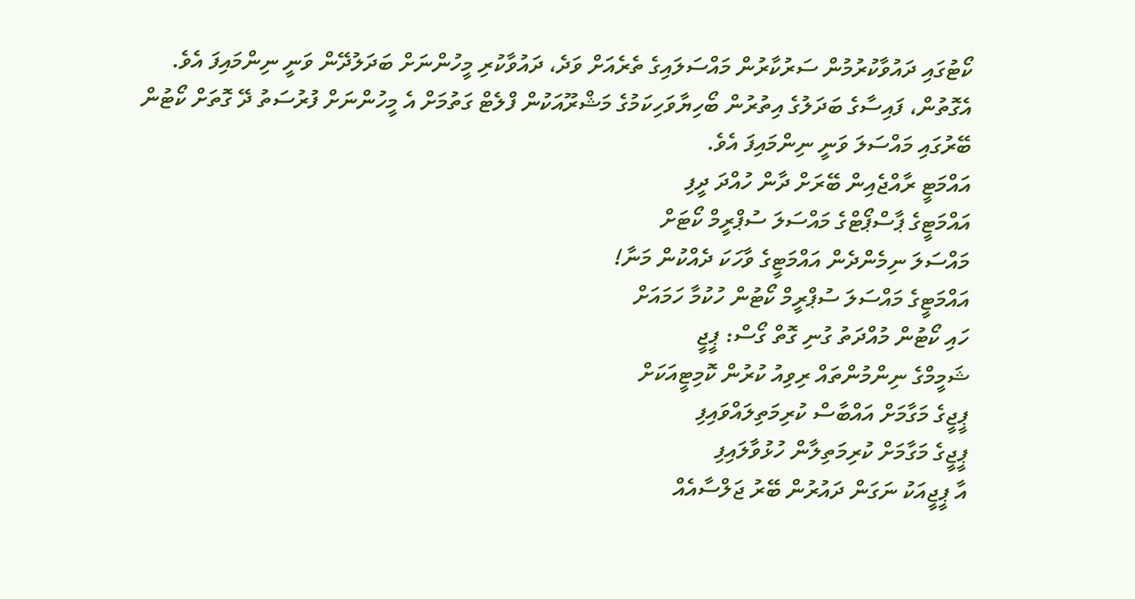ކޯޓުގައި ދައުވާކުރުމުން ސަރުކާރުން މައްސަލައިގެ ތެރެއަށް ވަދެ، ދައުވާކުރި މީހުންނަށް ބަދަލުދޭން ވަނީ ނިންމައިފަ އެވެ. އެގޮތުން، ފައިސާގެ ބަދަލުގެ އިތުރުން ބޯހިޔާވަހިކަމުގެ މަޝްރޫއަކުން ފްލެޓް ގަތުމަށް އެ މީހުންނަށް ފުރުސަތު ދޭ ގޮތަށް ކޯޓުން ބޭރުގައި މައްސަލަ ވަނީ ނިންމައިފަ އެވެ.
އައްމަޓީ ރާއްޖެއިން ބޭރަށް ދާން ހުއްދަ ދީފި
އައްމަޓީގެ ޕާސްޕޯޓްގެ މައްސަލަ ސުޕްރީމް ކޯޓަށް
މައްސަލަ ނިމެންދެން އައްމަޓީގެ ވާހަކަ ދެއްކުން މަނާ!
އައްމަޓީގެ މައްސަލަ ސުޕްރީމް ކޯޓުން ހުކުމާ ހަމައަށް
ހައި ކޯޓުން މުއްދަތު ގުނި ގޮތް ގޯސް: ޕީޖީ
ޝަމީމްގެ ނިންމުންތައް ރިވިއު ކުރުން ކޮމިޓީއަކަށް
ޕީޖީގެ މަގާމަށް އައްބާސް ކުރިމަތިލައްވައިފި
ޕީޖީގެ މަގާމަށް ކުރިމަތިލާން ހުޅުވާލައިފި
އާ ޕީޖީއަކު ނަގަން ދައުރުން ބޭރު ޖަލްސާއެއް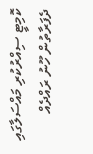ކޮމިޓީ ސިއްރުކުރި މައްސަލާގައި ދެފަރާތުން ހޫނު ރައްދެއް